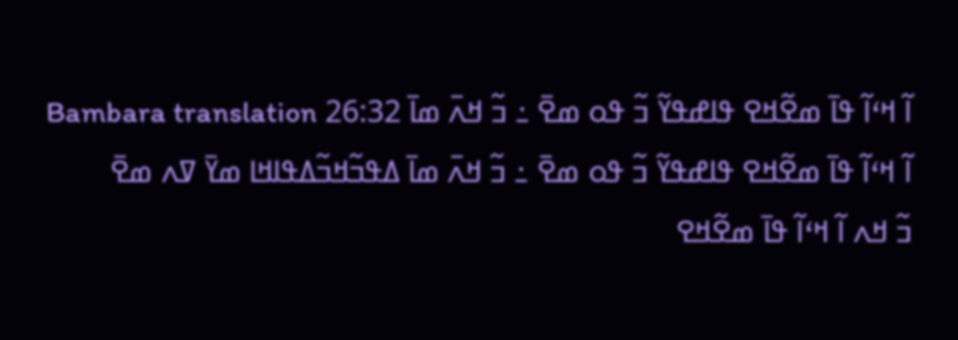ߊ߬ ߞߵߊ߬ ߟߊ߫ ߘߐ߬ߞߐ ߟߊߝߟߌ߬ ߏ߬ ߟߋ ߘߐ߫ ߸ ߏ߬ ߞߍ߫ ߘߊ߫ 26:32 Bambara translation
ߊ߬ ߞߵߊ߬ ߟߊ߫ ߘߐ߬ߞߐ ߟߊߝߟߌ߬ ߏ߬ ߟߋ ߘߐ߫ ߸ ߏ߬ ߞߍ߫ ߘߊ߫ ߡߟߏ߬ߞߏ߬ߡߟߊߞߊ ߘߌ߫ ߜߍ ߘߐ߫
ߏ߬ ߞߍ ߊ߬ ߞߵߊ߬ ߟߊ߫ ߘߐ߬ߞߐ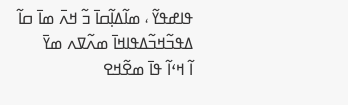ߟߊߝߟߌ߬ ، ߘߊ߬ߡߊ߲߬ߛߊ߫ ߏ߬ ߞߍ߫ ߘߊ߫ ߛߊ߬ ߡߟߏ߬ߞߏ߬ߡߟߊߞߊ߫ ߘߍ߬ߜߍ ߘߌ߫
ߊ߬ ߞߵߊ߬ ߟߊ߫ ߘߐ߬ߞߐ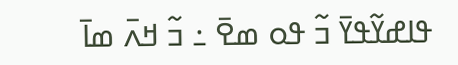ߟߊߝߌ߬ߟߌ߫ ߏ߬ ߟߋ ߘߐ߫ ߸ ߏ߬ ߞߍ߫ ߘߊ߫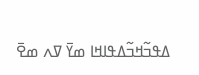ߡߟߏ߬ߞߏ߬ߡߟߊߞߊ ߘߌ߫ ߜߍ ߘߐ߫